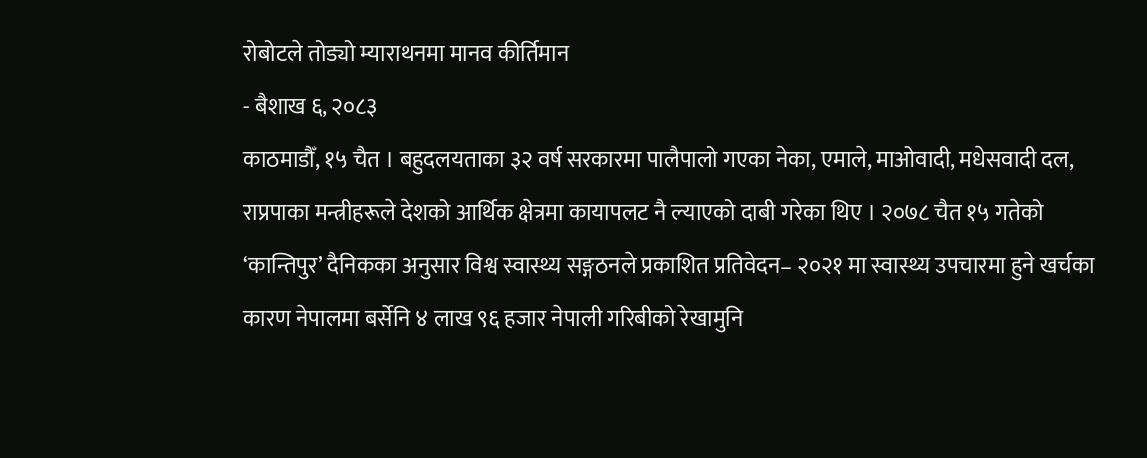रोबोटले तोड्यो म्याराथनमा मानव कीर्तिमान
- बैशाख ६, २०८३
काठमाडौँ, १५ चैत । बहुदलयताका ३२ वर्ष सरकारमा पालैपालो गएका नेका, एमाले, माओवादी, मधेसवादी दल, राप्रपाका मन्त्रीहरूले देशको आर्थिक क्षेत्रमा कायापलट नै ल्याएको दाबी गरेका थिए । २०७८ चैत १५ गतेको ‘कान्तिपुर’ दैनिकका अनुसार विश्व स्वास्थ्य सङ्गठनले प्रकाशित प्रतिवेदन– २०२१ मा स्वास्थ्य उपचारमा हुने खर्चका कारण नेपालमा बर्सेनि ४ लाख ९६ हजार नेपाली गरिबीको रेखामुनि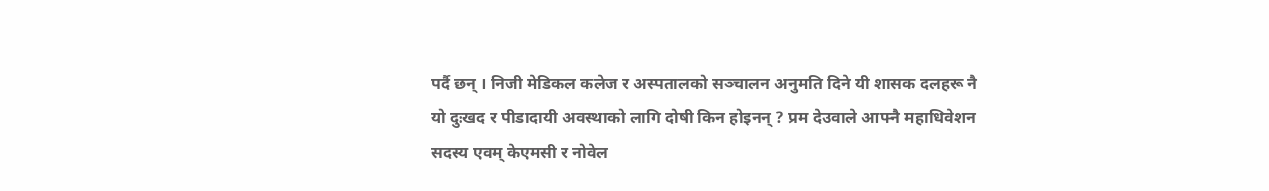पर्दै छन् । निजी मेडिकल कलेज र अस्पतालको सञ्चालन अनुमति दिने यी शासक दलहरू नै यो दुःखद र पीडादायी अवस्थाको लागि दोषी किन होइनन् ? प्रम देउवाले आफ्नै महाधिवेशन सदस्य एवम् केएमसी र नोवेल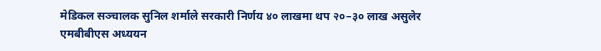मेडिकल सञ्चालक सुनिल शर्माले सरकारी निर्णय ४० लाखमा थप २०–३० लाख असुलेर एमबीबीएस अध्ययन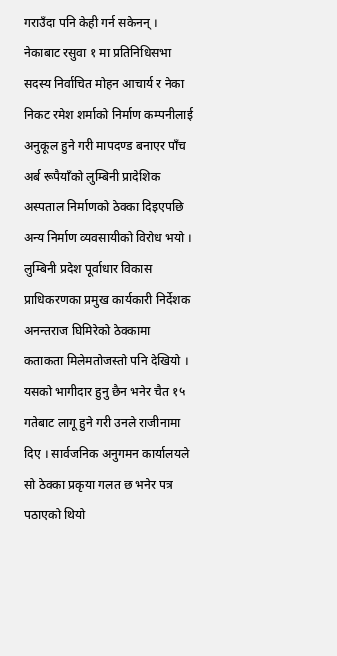गराउँदा पनि केही गर्न सकेनन् ।
नेकाबाट रसुवा १ मा प्रतिनिधिसभा सदस्य निर्वाचित मोहन आचार्य र नेका निकट रमेश शर्माको निर्माण कम्पनीलाई अनुकूल हुने गरी मापदण्ड बनाएर पाँच अर्ब रूपैयाँको लुम्बिनी प्रादेशिक अस्पताल निर्माणको ठेक्का दिइएपछि अन्य निर्माण व्यवसायीको विरोध भयो ।
लुम्बिनी प्रदेश पूर्वाधार विकास प्राधिकरणका प्रमुख कार्यकारी निर्देशक अनन्तराज घिमिरेको ठेक्कामा कताकता मिलेमतोजस्तो पनि देखियो । यसको भागीदार हुनु छैन भनेर चैत १५ गतेबाट लागू हुने गरी उनले राजीनामा दिए । सार्वजनिक अनुगमन कार्यालयले सो ठेक्का प्रकृया गलत छ भनेर पत्र पठाएको थियो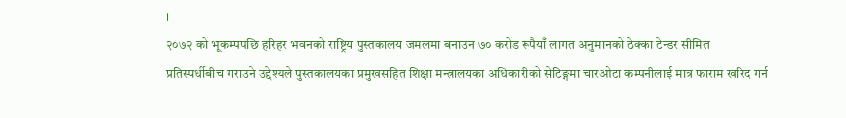।
२०७२ को भूकम्पपछि हरिहर भवनको राष्ट्रिय पुस्तकालय जमलमा बनाउन ७० करोड रूपैयाँ लागत अनुमानको ठेक्का टेन्डर सीमित प्रतिस्पर्धीबीच गराउने उद्देश्यले पुस्तकालयका प्रमुखसहित शिक्षा मन्त्रालयका अधिकारीको सेटिङ्गमा चारओटा कम्पनीलाई मात्र फाराम खरिद गर्न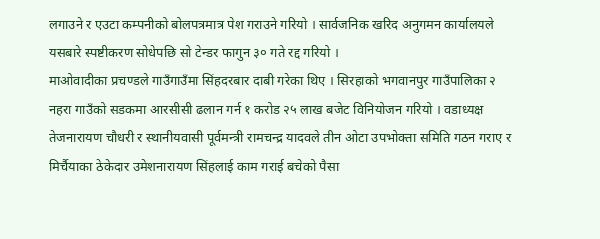लगाउने र एउटा कम्पनीको बोलपत्रमात्र पेश गराउने गरियो । सार्वजनिक खरिद अनुगमन कार्यालयले यसबारे स्पष्टीकरण सोधेपछि सो टेन्डर फागुन ३० गते रद्द गरियो ।
माओवादीका प्रचण्डले गाउँगाउँमा सिंहदरबार दाबी गरेका थिए । सिरहाको भगवानपुर गाउँपालिका २ नहरा गाउँको सडकमा आरसीसी ढलान गर्न १ करोड २५ लाख बजेट विनियोजन गरियो । वडाध्यक्ष तेजनारायण चौधरी र स्थानीयवासी पूर्वमन्त्री रामचन्द्र यादवले तीन ओटा उपभोक्ता समिति गठन गराए र मिर्चैयाका ठेकेदार उमेशनारायण सिंहलाई काम गराई बचेको पैसा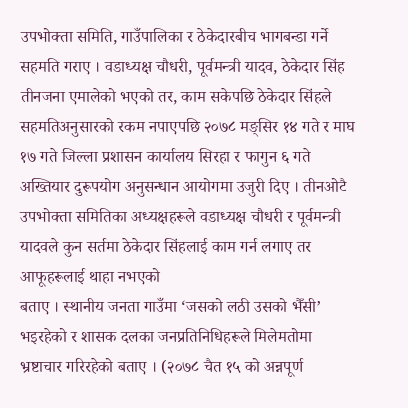उपभोक्ता समिति, गाउँपालिका र ठेकेदारबीच भागबन्डा गर्ने सहमति गराए । वडाध्यक्ष चौधरी, पूर्वमन्त्री यादव, ठेकेदार सिंह तीनजना एमालेको भएको तर, काम सकेपछि ठेकेदार सिंहले सहमतिअनुसारको रकम नपाएपछि २०७८ मङ्सिर १४ गते र माघ १७ गते जिल्ला प्रशासन कार्यालय सिरहा र फागुन ६ गते अख्तियार दुरूपयोग अनुसन्धान आयोगमा उजुरी दिए । तीनओटै उपभोक्ता समितिका अध्यक्षहरूले वडाध्यक्ष चौधरी र पूर्वमन्त्री यादवले कुन सर्तमा ठेकेदार सिंहलाई काम गर्न लगाए तर आफूहरूलाई थाहा नभएको
बताए । स्थानीय जनता गाउँमा ‘जसको लठी उसको भैँसी’ भइरहेको र शासक दलका जनप्रतिनिधिहरूले मिलेमतोमा भ्रष्टाचार गरिरहेको बताए । (२०७८ चैत १५ को अन्नपूर्ण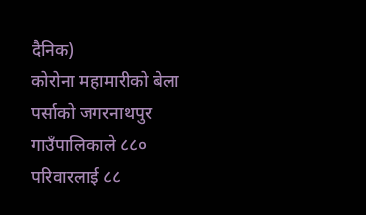दैनिक)
कोरोना महामारीको बेला पर्साको जगरनाथपुर गाउँपालिकाले ८८० परिवारलाई ८८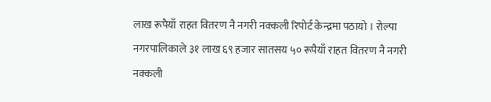लाख रूपैयाँ राहत वितरण नै नगरी नक्कली रिपोर्ट केन्द्रमा पठायो । रोल्पा नगरपालिकाले ३१ लाख ६९ हजार सातसय ५० रूपैयाँ राहत वितरण नै नगरी नक्कली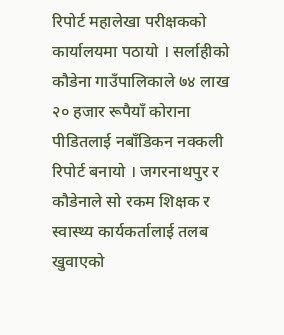रिपोर्ट महालेखा परीक्षकको कार्यालयमा पठायो । सर्लाहीको कौडेना गाउँपालिकाले ७४ लाख २० हजार रूपैयाँ कोराना पीडितलाई नबाँडिकन नक्कली रिपोर्ट बनायो । जगरनाथपुर र कौडेनाले सो रकम शिक्षक र स्वास्थ्य कार्यकर्तालाई तलब खुवाएको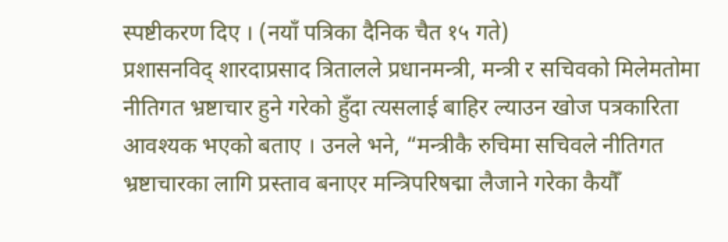स्पष्टीकरण दिए । (नयाँ पत्रिका दैनिक चैत १५ गते)
प्रशासनविद् शारदाप्रसाद त्रितालले प्रधानमन्त्री, मन्त्री र सचिवको मिलेमतोमा नीतिगत भ्रष्टाचार हुने गरेको हुँदा त्यसलाई बाहिर ल्याउन खोज पत्रकारिता आवश्यक भएको बताए । उनले भने, “मन्त्रीकै रुचिमा सचिवले नीतिगत भ्रष्टाचारका लागि प्रस्ताव बनाएर मन्त्रिपरिषद्मा लैजाने गरेका कैयौँ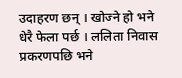उदाहरण छन् । खोज्ने हो भने धेरै फेला पर्छ । ललिता निवास प्रकरणपछि भने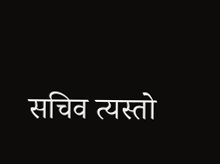सचिव त्यस्तो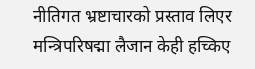नीतिगत भ्रष्टाचारको प्रस्ताव लिएर मन्त्रिपरिषद्मा लैजान केही हच्किए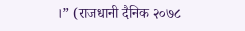।” (राजधानी दैनिक २०७८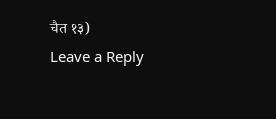चैत १३)
Leave a Reply